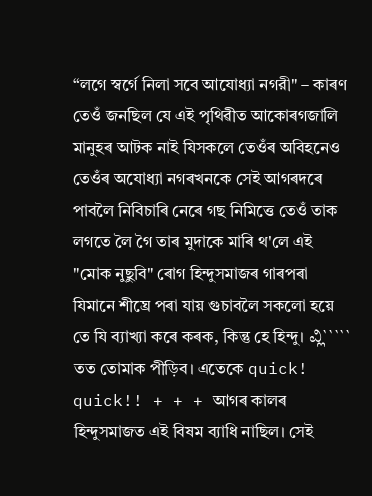“লগে স্বৰ্গে নিলা সবে আযোধ্যা নগরী" – কাৰণ তেওঁ জনছিল যে এই পৃথিৱীত আকোৰগজালি মানুহৰ আটক নাই যিসকলে তেওঁৰ অবিহনেও তেওঁৰ অযোধ্যা নগৰখনকে সেই আগৰদৰে পাবলৈ নিবিচাৰি নেৰে গছ নিমিত্তে তেওঁ তাক লগতে লৈ গৈ তাৰ মুদাকে মাৰি থ'লে এই "মোক নুছুবি" ৰোগ হিন্দুসমাজৰ গাৰপৰা যিমানে শীঘ্ৰে পৰা যায় গুচাবলৈ সকলো হয়ে তে যি ব্যাখ্যা কৰে কৰক, কিন্তু হে হিন্দু। ವ್ಲಿ````` তত তোমাক পীড়িব। এতেকে quick! quick!! + + + আগৰ কালৰ হিন্দুসমাজত এই বিষম ব্যাধি নাছিল। সেই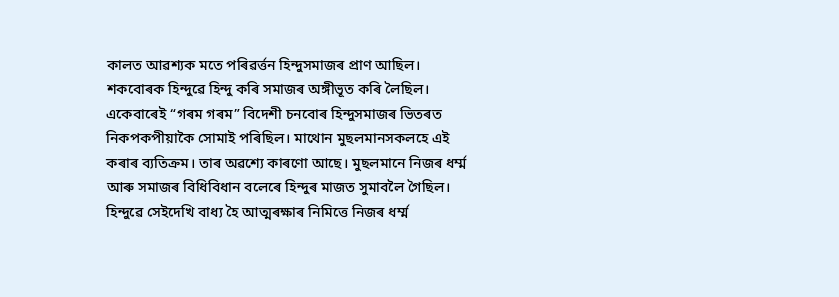কালত আৱশ্যক মতে পৰিৱৰ্ত্তন হিন্দুসমাজৰ প্রাণ আছিল। শকবোৰক হিন্দুৱে হিন্দু কৰি সমাজৰ অঙ্গীভূত কৰি লৈছিল। একেবাৰেই “গৰম গৰম” বিদেশী চনবোৰ হিন্দুসমাজৰ ভিতৰত নিকপকপীয়াকৈ সোমাই পৰিছিল। মাথোন মুছলমানসকলহে এই কৰাৰ ব্যতিক্রম। তাৰ অৱশ্যে কাৰণো আছে। মুছলমানে নিজৰ ধৰ্ম্ম আৰু সমাজৰ বিধিবিধান বলেৰে হিন্দুৰ মাজত সুমাবলৈ গৈছিল। হিন্দুৱে সেইদেখি বাধ্য হৈ আত্মৰক্ষাৰ নিমিত্তে নিজৰ ধৰ্ম্ম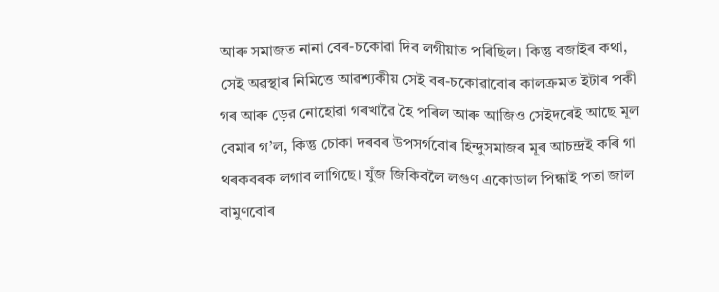আৰু সমাজত নানা বেৰ-চকোৱা দিব লগীয়াত পৰিছিল। কিন্তু বজাইৰ কথা, সেই অৱস্থাৰ নিমিত্তে আৱশ্যকীয় সেই বৰ-চকোৱাবোৰ কালক্ৰমত ইটাৰ পকী গৰ আৰু ড়ের নোহোৱা গৰখাৱৈ হৈ পৰিল আৰু আজিও সেইদৰেই আছে মূল বেমাৰ গ’ল, কিন্তু চোকা দৰবৰ উপসৰ্গবোৰ হিন্দুসমাজৰ মূৰ আচন্দ্ৰই কৰি গা থৰকবৰক লগাব লাগিছে। যুঁজ জিকিবলৈ লগুণ একোডাল পিন্ধাই পতা জাল বামুণবোৰ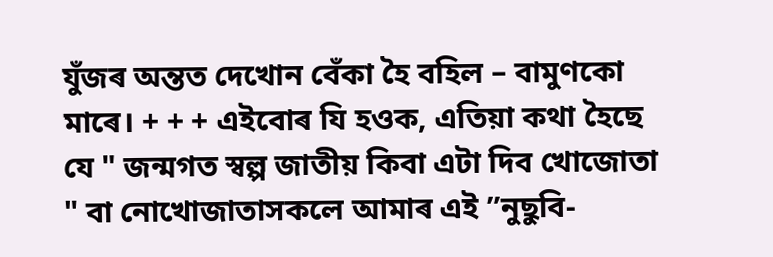যুঁজৰ অন্তত দেখোন বেঁকা হৈ বহিল – বামুণকো মাৰে। + + + এইবোৰ যি হওক, এতিয়া কথা হৈছে যে " জন্মগত স্বল্প জাতীয় কিবা এটা দিব খোজোতা " বা নোখোজাতাসকলে আমাৰ এই ”নুছুবি-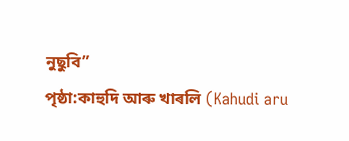নুছুবি”
পৃষ্ঠা:কাহুদি আৰু খাৰলি (Kahudi aru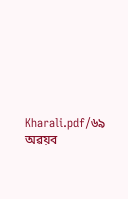Kharali.pdf/৬৯
অৱয়ব